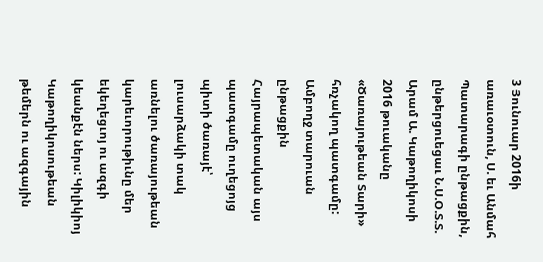3 Յունուար 2016ի առաւօտուն, Ս. եւ Անմահ Պատարագի ընթացքին, ընթերցուեցաւ Ն.Ս.Օ.Տ.Տ. Արամ Ա. Կաթողիկոսի 2016 թուականը «Ծառայութեան Տարի» հռչակող պատգամը: Ամբողջ տարուան ընթացքին Հայրապետական այս պատգամը ուղեցոյց պիտի ծառայէ՝ լուսարձակի տակ առնելու ծառայութեան կարեւորութիւնը մեր եկեղեցւոյ ու ազգի կեանքէն ներս: Կիլիկիոյ Կաթողիկոսութեան թեմերն ու ազգային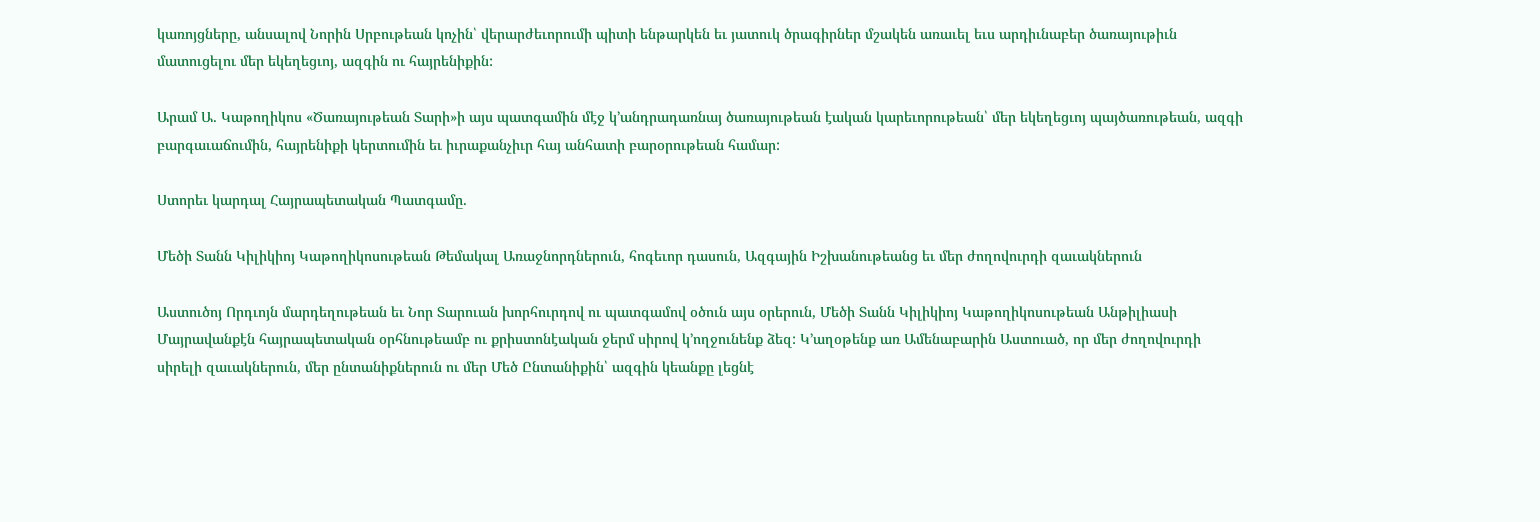կառոյցները, անսալով Նորին Սրբութեան կոչին՝ վերարժեւորումի պիտի ենթարկեն եւ յատուկ ծրագիրներ մշակեն առաւել եւս արդիւնաբեր ծառայութիւն մատուցելու մեր եկեղեցւոյ, ազգին ու հայրենիքին:

Արամ Ա. Կաթողիկոս «Ծառայութեան Տարի»ի այս պատգամին մէջ կ’անդրադառնայ ծառայութեան էական կարեւորութեան՝ մեր եկեղեցւոյ պայծառութեան, ազգի բարգաւաճումին, հայրենիքի կերտումին եւ իւրաքանչիւր հայ անհատի բարօրութեան համար:

Ստորեւ կարդալ Հայրապետական Պատգամը.

Մեծի Տանն Կիլիկիոյ Կաթողիկոսութեան Թեմակալ Առաջնորդներուն, հոգեւոր դասուն, Ազգային Իշխանութեանց եւ մեր ժողովուրդի զաւակներուն

Աստուծոյ Որդւոյն մարդեղութեան եւ Նոր Տարուան խորհուրդով ու պատգամով օծուն այս օրերուն, Մեծի Տանն Կիլիկիոյ Կաթողիկոսութեան Անթիլիասի Մայրավանքէն հայրապետական օրհնութեամբ ու քրիստոնէական ջերմ սիրով կ’ողջունենք ձեզ: Կ’աղօթենք առ Ամենաբարին Աստուած, որ մեր ժողովուրդի սիրելի զաւակներուն, մեր ընտանիքներուն ու մեր Մեծ Ընտանիքին՝ ազգին կեանքը լեցնէ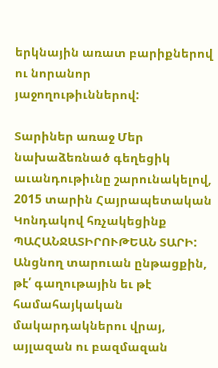երկնային առատ բարիքներով ու նորանոր յաջողութիւններով:

Տարիներ առաջ Մեր նախաձեռնած գեղեցիկ աւանդութիւնը շարունակելով, 2015 տարին Հայրապետական Կոնդակով հռչակեցինք ՊԱՀԱՆՋԱՏԻՐՈՒԹԵԱՆ ՏԱՐԻ: Անցնող տարուան ընթացքին, թէ՛ գաղութային եւ թէ համահայկական մակարդակներու վրայ, այլազան ու բազմազան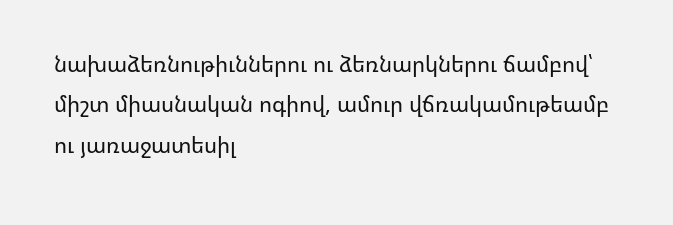նախաձեռնութիւններու ու ձեռնարկներու ճամբով՝ միշտ միասնական ոգիով, ամուր վճռակամութեամբ ու յառաջատեսիլ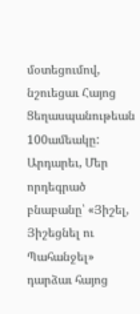մօտեցումով, նշուեցաւ Հայոց Ցեղասպանութեան 100ամեակը: Արդարեւ, Մեր որդեգրած բնաբանը՝ «Յիշել, Յիշեցնել ու Պահանջել» դարձաւ հայոց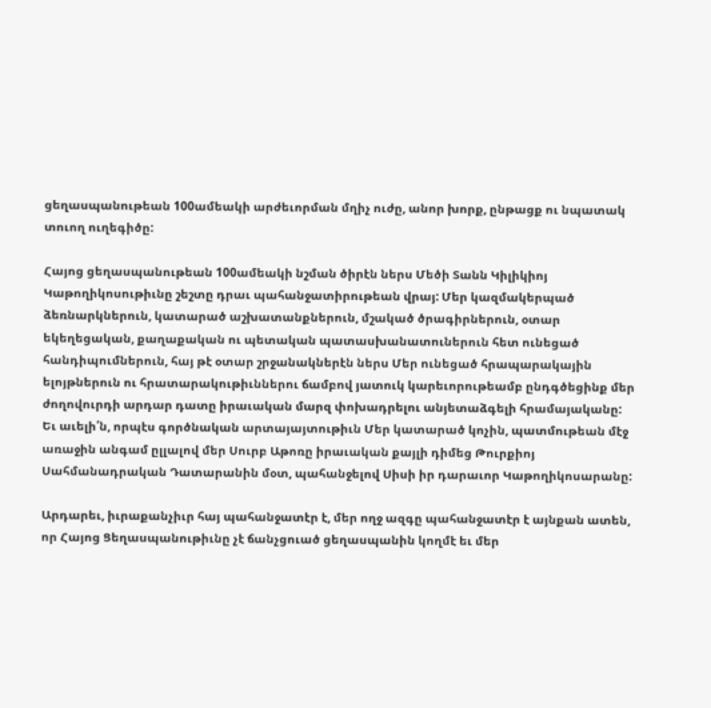ցեղասպանութեան 100ամեակի արժեւորման մղիչ ուժը, անոր խորք, ընթացք ու նպատակ տուող ուղեգիծը:

Հայոց ցեղասպանութեան 100ամեակի նշման ծիրէն ներս Մեծի Տանն Կիլիկիոյ Կաթողիկոսութիւնը շեշտը դրաւ պահանջատիրութեան վրայ: Մեր կազմակերպած ձեռնարկներուն, կատարած աշխատանքներուն, մշակած ծրագիրներուն, օտար եկեղեցական, քաղաքական ու պետական պատասխանատուներուն հետ ունեցած հանդիպումներուն, հայ թէ օտար շրջանակներէն ներս Մեր ունեցած հրապարակային ելոյթներուն ու հրատարակութիւններու ճամբով յատուկ կարեւորութեամբ ընդգծեցինք մեր ժողովուրդի արդար դատը իրաւական մարզ փոխադրելու անյետաձգելի հրամայականը: Եւ աւելի՛ն, որպէս գործնական արտայայտութիւն Մեր կատարած կոչին, պատմութեան մէջ առաջին անգամ ըլլալով մեր Սուրբ Աթոռը իրաւական քայլի դիմեց Թուրքիոյ Սահմանադրական Դատարանին մօտ, պահանջելով Սիսի իր դարաւոր Կաթողիկոսարանը:

Արդարեւ, իւրաքանչիւր հայ պահանջատէր է, մեր ողջ ազգը պահանջատէր է այնքան ատեն, որ Հայոց Ցեղասպանութիւնը չէ ճանչցուած ցեղասպանին կողմէ եւ մեր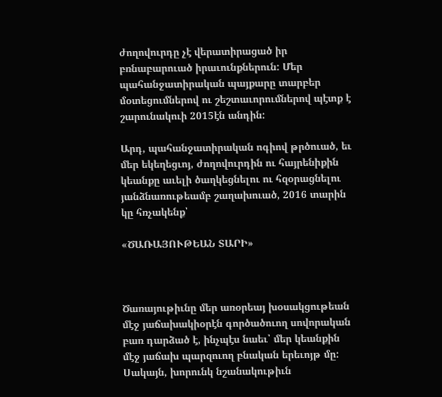ժողովուրդը չէ վերատիրացած իր բռնաբարուած իրաւունքներուն: Մեր պահանջատիրական պայքարը տարբեր մօտեցումներով ու շեշտաւորումներով պէտք է շարունակուի 2015էն անդին:

Արդ, պահանջատիրական ոգիով թրծուած, եւ մեր եկեղեցւոյ, ժողովուրդին ու հայրենիքին կեանքը աւելի ծաղկեցնելու ու հզօրացնելու յանձնառութեամբ շաղախուած, 2016 տարին կը հռչակենք՝

«ԾԱՌԱՅՈՒԹԵԱՆ ՏԱՐԻ»



Ծառայութիւնը մեր առօրեայ խօսակցութեան մէջ յաճախակիօրէն գործածուող սովորական բառ դարձած է, ինչպէս նաեւ՝ մեր կեանքին մէջ յաճախ պարզուող բնական երեւոյթ մը: Սակայն, խորունկ նշանակութիւն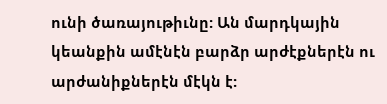ունի ծառայութիւնը: Ան մարդկային կեանքին ամէնէն բարձր արժէքներէն ու արժանիքներէն մէկն է: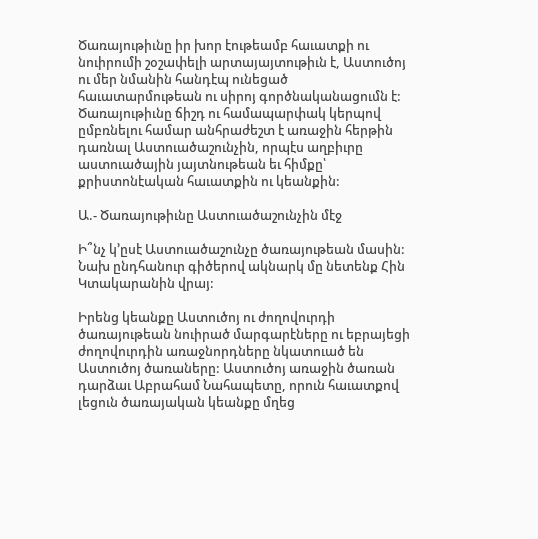Ծառայութիւնը իր խոր էութեամբ հաւատքի ու նուիրումի շօշափելի արտայայտութիւն է, Աստուծոյ ու մեր նմանին հանդէպ ունեցած հաւատարմութեան ու սիրոյ գործնականացումն է: Ծառայութիւնը ճիշդ ու համապարփակ կերպով ըմբռնելու համար անհրաժեշտ է առաջին հերթին դառնալ Աստուածաշունչին, որպէս աղբիւրը աստուածային յայտնութեան եւ հիմքը՝ քրիստոնէական հաւատքին ու կեանքին:

Ա.- Ծառայութիւնը Աստուածաշունչին մէջ

Ի՞նչ կ’ըսէ Աստուածաշունչը ծառայութեան մասին: Նախ ընդհանուր գիծերով ակնարկ մը նետենք Հին Կտակարանին վրայ:

Իրենց կեանքը Աստուծոյ ու ժողովուրդի ծառայութեան նուիրած մարգարէները ու եբրայեցի ժողովուրդին առաջնորդները նկատուած են Աստուծոյ ծառաները: Աստուծոյ առաջին ծառան դարձաւ Աբրահամ Նահապետը, որուն հաւատքով լեցուն ծառայական կեանքը մղեց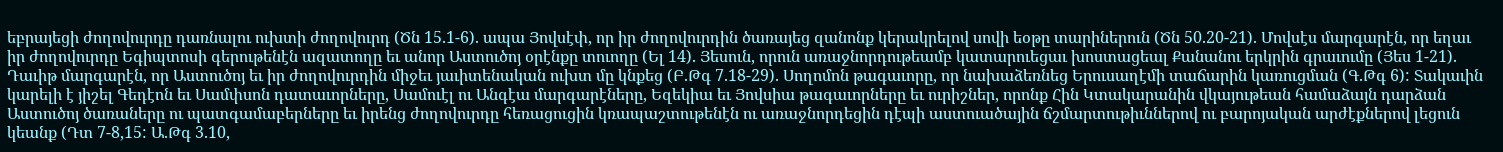եբրայեցի ժողովուրդը դառնալու ուխտի ժողովուրդ (Ծն 15.1-6). ապա Յովսէփ, որ իր ժողովուրդին ծառայեց զանոնք կերակրելով սովի եօթը տարիներուն (Ծն 50.20-21). Մովսէս մարգարէն, որ եղաւ իր ժողովուրդը Եգիպտոսի գերութենէն ազատողը եւ անոր Աստուծոյ օրէնքը տուողը (Ել 14). Յեսուն, որուն առաջնորդութեամբ կատարուեցաւ խոստացեալ Քանանու երկրին գրաւումը (Յես 1-21). Դաւիթ մարգարէն, որ Աստուծոյ եւ իր ժողովուրդին միջեւ յաւիտենական ուխտ մը կնքեց (Բ.Թգ 7.18-29). Սողոմոն թագաւորը, որ նախաձեռնեց Երուսաղէմի տաճարին կառուցման (Գ.Թգ 6): Տակաւին կարելի է յիշել Գեդէոն եւ Սամփսոն դատաւորները, Սամուէլ ու Անգէա մարգարէները, Եզեկիա եւ Յովսիա թագաւորները եւ ուրիշներ, որոնք Հին Կտակարանին վկայութեան համաձայն դարձան Աստուծոյ ծառաները ու պատգամաբերները եւ իրենց ժողովուրդը հեռացուցին կռապաշտութենէն ու առաջնորդեցին դէպի աստուածային ճշմարտութիւններով ու բարոյական արժէքներով լեցուն կեանք (Դտ 7-8,15: Ա.Թգ 3.10,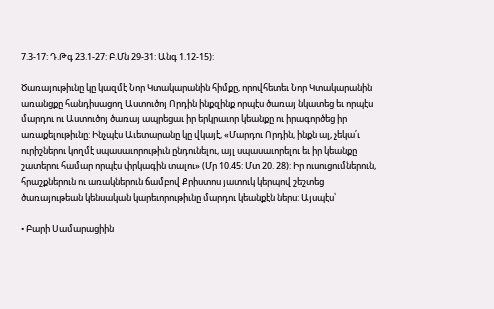7.3-17: Դ.Թգ 23.1-27: Բ.Մն 29-31: Անգ 1.12-15):

Ծառայութիւնը կը կազմէ Նոր Կտակարանին հիմքը, որովհետեւ Նոր Կտակարանին առանցքը հանդիսացող Աստուծոյ Որդին ինքզինք որպէս ծառայ նկատեց եւ որպէս մարդու ու Աստուծոյ ծառայ ապրեցաւ իր երկրաւոր կեանքը ու իրագործեց իր առաքելութիւնը: Ինչպէս Աւետարանը կը վկայէ, «Մարդու Որդին, ինքն ալ, չեկա՛ւ ուրիշներու կողմէ սպասաւորութիւն ընդունելու, այլ սպասաւորելու եւ իր կեանքը շատերու համար որպէս փրկագին տալու» (Մր 10.45: Մտ 20. 28): Իր ուսուցումներուն, հրաշքներուն ու առակներուն ճամբով Քրիստոս յատուկ կերպով շեշտեց ծառայութեան կենսական կարեւորութիւնը մարդու կեանքէն ներս: Այսպէս՝

• Բարի Սամարացիին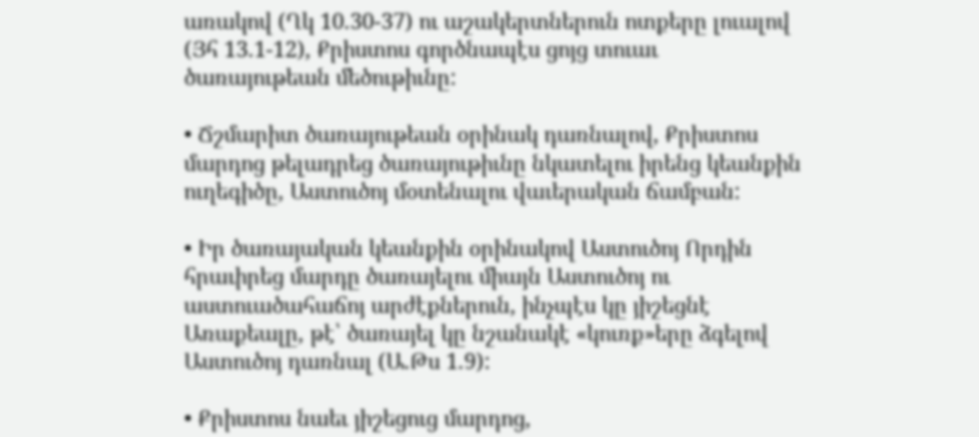առակով (Ղկ 10.30-37) ու աշակերտներուն ոտքերը լուալով (Յհ 13.1-12), Քրիստոս գործնապէս ցոյց տուաւ ծառայութեան մեծութիւնը:

• Ճշմարիտ ծառայութեան օրինակ դառնալով, Քրիստոս մարդոց թելադրեց ծառայութիւնը նկատելու իրենց կեանքին ուղեգիծը, Աստուծոյ մօտենալու վաւերական ճամբան:

• Իր ծառայական կեանքին օրինակով Աստուծոյ Որդին հրաւիրեց մարդը ծառայելու միայն Աստուծոյ ու աստուածահաճոյ արժէքներուն, ինչպէս կը յիշեցնէ Առաքեալը, թէ՝ ծառայել կը նշանակէ «կուռք»երը ձգելով Աստուծոյ դառնալ (Ա.Թս 1.9):

• Քրիստոս նաեւ յիշեցուց մարդոց,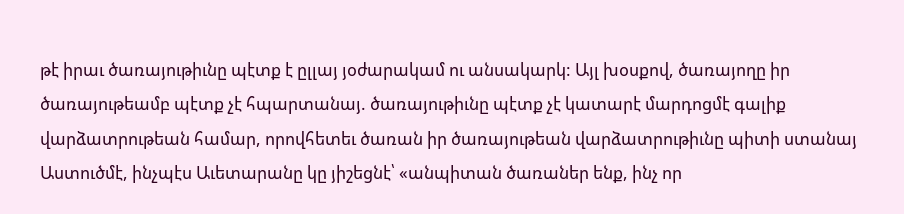թէ իրաւ ծառայութիւնը պէտք է ըլլայ յօժարակամ ու անսակարկ: Այլ խօսքով, ծառայողը իր ծառայութեամբ պէտք չէ հպարտանայ. ծառայութիւնը պէտք չէ կատարէ մարդոցմէ գալիք վարձատրութեան համար, որովհետեւ ծառան իր ծառայութեան վարձատրութիւնը պիտի ստանայ Աստուծմէ, ինչպէս Աւետարանը կը յիշեցնէ՝ «անպիտան ծառաներ ենք, ինչ որ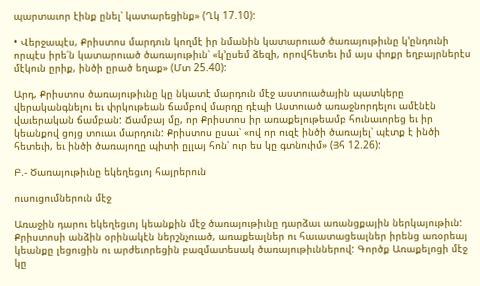պարտաւոր էինք ընել՝ կատարեցինք» (Ղկ 17.10):

• Վերջապէս, Քրիստոս մարդուն կողմէ իր նմանին կատարուած ծառայութիւնը կ’ընդունի որպէս իրե՛ն կատարուած ծառայութիւն՝ «կ’ըսեմ ձեզի, որովհետեւ իմ այս փոքր եղբայրներէս մէկուն ըրիք, ինծի ըրած եղաք» (Մտ 25.40):

Արդ, Քրիստոս ծառայութիւնը կը նկատէ մարդուն մէջ աստուածային պատկերը վերականգնելու եւ փրկութեան ճամբով մարդը դէպի Աստուած առաջնորդելու ամէնէն վաւերական ճամբան: Ճամբայ մը, որ Քրիստոս իր առաքելութեամբ հունաւորեց եւ իր կեանքով ցոյց տուաւ մարդուն: Քրիստոս ըսաւ՝ «ով որ ուզէ ինծի ծառայել՝ պէտք է ինծի հետեւի, եւ ինծի ծառայողը պիտի ըլլայ հոն՝ ուր ես կը գտնուիմ» (Յհ 12.26):

Բ.- Ծառայութիւնը եկեղեցւոյ հայրերուն

ուսուցումներուն մէջ

Առաջին դարու եկեղեցւոյ կեանքին մէջ ծառայութիւնը դարձաւ առանցքային ներկայութիւն: Քրիստոսի անձին օրինակէն ներշնչուած, առաքեալներ ու հաւատացեալներ իրենց առօրեայ կեանքը լեցուցին ու արժեւորեցին բազմատեսակ ծառայութիւններով: Գործք Առաքելոցի մէջ կը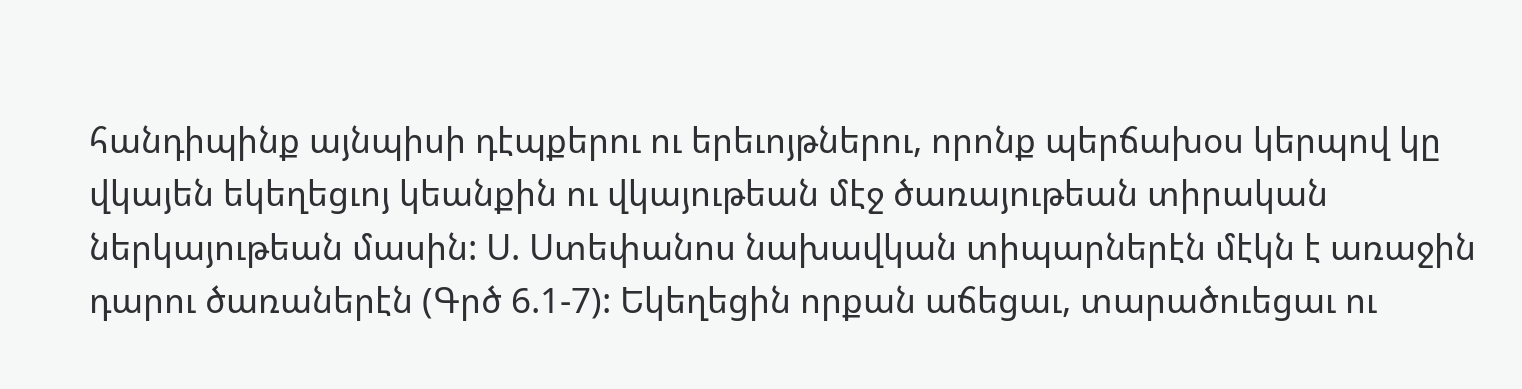հանդիպինք այնպիսի դէպքերու ու երեւոյթներու, որոնք պերճախօս կերպով կը վկայեն եկեղեցւոյ կեանքին ու վկայութեան մէջ ծառայութեան տիրական ներկայութեան մասին: Ս. Ստեփանոս նախավկան տիպարներէն մէկն է առաջին դարու ծառաներէն (Գրծ 6.1-7): Եկեղեցին որքան աճեցաւ, տարածուեցաւ ու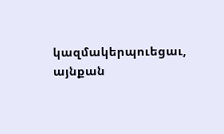կազմակերպուեցաւ, այնքան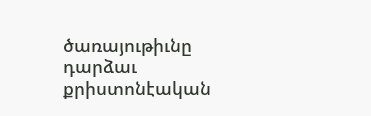ծառայութիւնը դարձաւ քրիստոնէական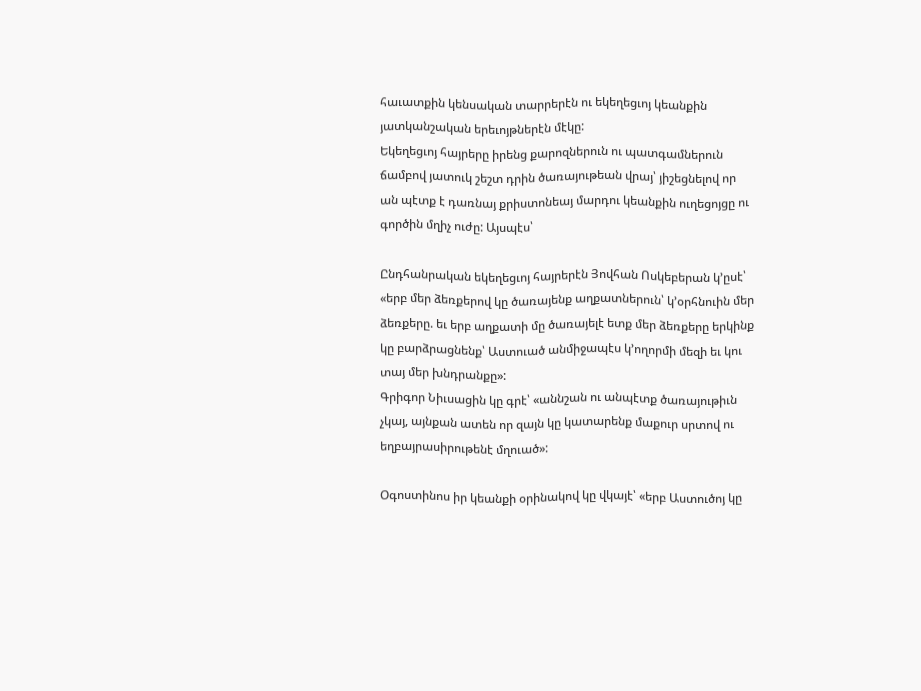հաւատքին կենսական տարրերէն ու եկեղեցւոյ կեանքին յատկանշական երեւոյթներէն մէկը:
Եկեղեցւոյ հայրերը իրենց քարոզներուն ու պատգամներուն ճամբով յատուկ շեշտ դրին ծառայութեան վրայ՝ յիշեցնելով որ ան պէտք է դառնայ քրիստոնեայ մարդու կեանքին ուղեցոյցը ու գործին մղիչ ուժը: Այսպէս՝

Ընդհանրական եկեղեցւոյ հայրերէն Յովհան Ոսկեբերան կ’ըսէ՝ «երբ մեր ձեռքերով կը ծառայենք աղքատներուն՝ կ’օրհնուին մեր ձեռքերը. եւ երբ աղքատի մը ծառայելէ ետք մեր ձեռքերը երկինք կը բարձրացնենք՝ Աստուած անմիջապէս կ’ողորմի մեզի եւ կու տայ մեր խնդրանքը»:
Գրիգոր Նիւսացին կը գրէ՝ «աննշան ու անպէտք ծառայութիւն չկայ, այնքան ատեն որ զայն կը կատարենք մաքուր սրտով ու եղբայրասիրութենէ մղուած»:

Օգոստինոս իր կեանքի օրինակով կը վկայէ՝ «երբ Աստուծոյ կը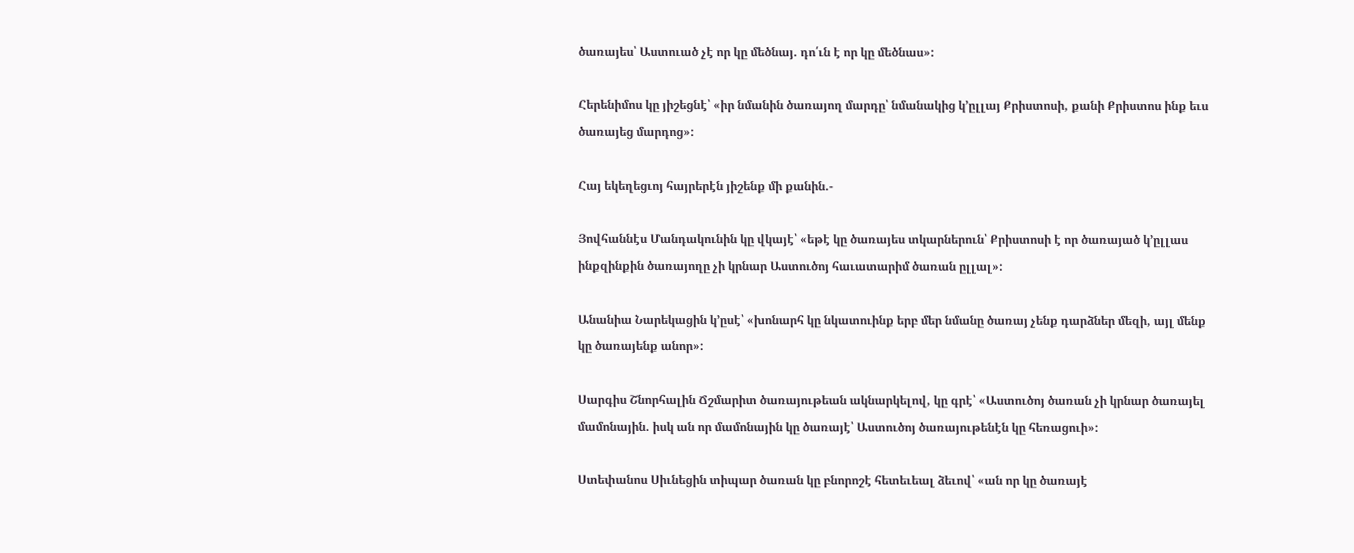ծառայես՝ Աստուած չէ որ կը մեծնայ. դո՛ւն է որ կը մեծնաս»:

Հերենիմոս կը յիշեցնէ՝ «իր նմանին ծառայող մարդը՝ նմանակից կ’ըլլայ Քրիստոսի, քանի Քրիստոս ինք եւս ծառայեց մարդոց»:

Հայ եկեղեցւոյ հայրերէն յիշենք մի քանին.-

Յովհաննէս Մանդակունին կը վկայէ՝ «եթէ կը ծառայես տկարներուն՝ Քրիստոսի է որ ծառայած կ’ըլլաս ինքզինքին ծառայողը չի կրնար Աստուծոյ հաւատարիմ ծառան ըլլալ»:

Անանիա Նարեկացին կ’ըսէ՝ «խոնարհ կը նկատուինք երբ մեր նմանը ծառայ չենք դարձներ մեզի, այլ մենք կը ծառայենք անոր»:

Սարգիս Շնորհալին Ճշմարիտ ծառայութեան ակնարկելով, կը գրէ՝ «Աստուծոյ ծառան չի կրնար ծառայել մամոնային. իսկ ան որ մամոնային կը ծառայէ՝ Աստուծոյ ծառայութենէն կը հեռացուի»:

Ստեփանոս Սիւնեցին տիպար ծառան կը բնորոշէ հետեւեալ ձեւով՝ «ան որ կը ծառայէ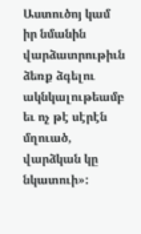Աստուծոյ կամ իր նմանին վարձատրութիւն ձեռք ձգելու ակնկալութեամբ եւ ոչ թէ սէրէն մղուած, վարձկան կը նկատուի»: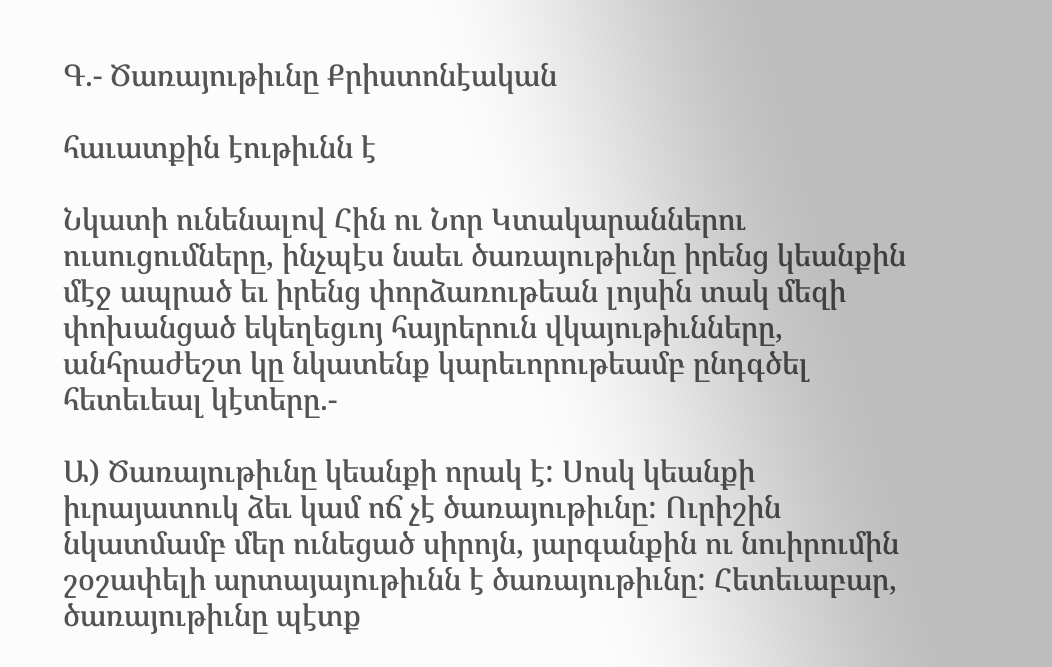Գ.- Ծառայութիւնը Քրիստոնէական

հաւատքին էութիւնն է

Նկատի ունենալով Հին ու Նոր Կտակարաններու ուսուցումները, ինչպէս նաեւ ծառայութիւնը իրենց կեանքին մէջ ապրած եւ իրենց փորձառութեան լոյսին տակ մեզի փոխանցած եկեղեցւոյ հայրերուն վկայութիւնները, անհրաժեշտ կը նկատենք կարեւորութեամբ ընդգծել հետեւեալ կէտերը.-

Ա) Ծառայութիւնը կեանքի որակ է: Սոսկ կեանքի իւրայատուկ ձեւ կամ ոճ չէ ծառայութիւնը: Ուրիշին նկատմամբ մեր ունեցած սիրոյն, յարգանքին ու նուիրումին շօշափելի արտայայութիւնն է ծառայութիւնը: Հետեւաբար, ծառայութիւնը պէտք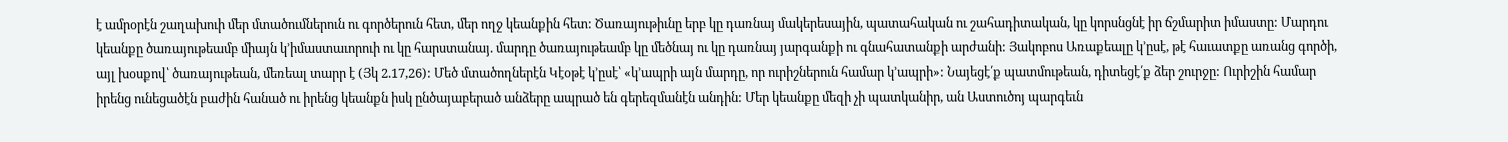է ամրօրէն շաղախուի մեր մտածումներուն ու գործերուն հետ, մեր ողջ կեանքին հետ: Ծառայութիւնը երբ կը դառնայ մակերեսային, պատահական ու շահադիտական, կը կորսնցնէ իր ճշմարիտ իմաստը: Մարդու կեանքը ծառայութեամբ միայն կ’իմաստաւորուի ու կը հարստանայ. մարդը ծառայութեամբ կը մեծնայ ու կը դառնայ յարգանքի ու գնահատանքի արժանի: Յակոբոս Առաքեալը կ’ըսէ, թէ հաւատքը առանց գործի, այլ խօսքով՝ ծառայութեան, մեռեալ տարր է (Յկ 2.17,26): Մեծ մտածողներէն Կէօթէ կ’ըսէ՝ «կ’ապրի այն մարդը, որ ուրիշներուն համար կ’ապրի»: Նայեցէ՛ք պատմութեան, դիտեցէ՛ք ձեր շուրջը: Ուրիշին համար իրենց ունեցածէն բաժին հանած ու իրենց կեանքն իսկ ընծայաբերած անձերը ապրած են գերեզմանէն անդին: Մեր կեանքը մեզի չի պատկանիր, ան Աստուծոյ պարգեւն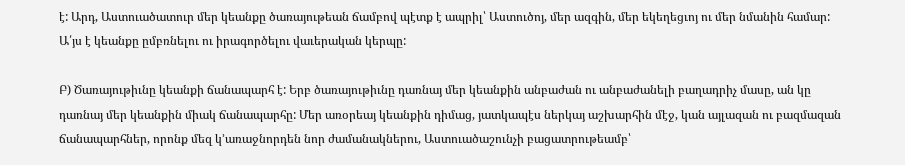է: Արդ, Աստուածատուր մեր կեանքը ծառայութեան ճամբով պէտք է ապրիլ՝ Աստուծոյ, մեր ազգին, մեր եկեղեցւոյ ու մեր նմանին համար:
Ա՛յս է կեանքը ըմբռնելու ու իրագործելու վաւերական կերպը:

Բ) Ծառայութիւնը կեանքի ճանապարհ է: Երբ ծառայութիւնը դառնայ մեր կեանքին անբաժան ու անբաժանելի բաղադրիչ մասը, ան կը դառնայ մեր կեանքին միակ ճանապարհը: Մեր առօրեայ կեանքին դիմաց, յատկապէս ներկայ աշխարհին մէջ, կան այլազան ու բազմազան ճանապարհներ, որոնք մեզ կ’առաջնորդեն նոր ժամանակներու, Աստուածաշունչի բացատրութեամբ՝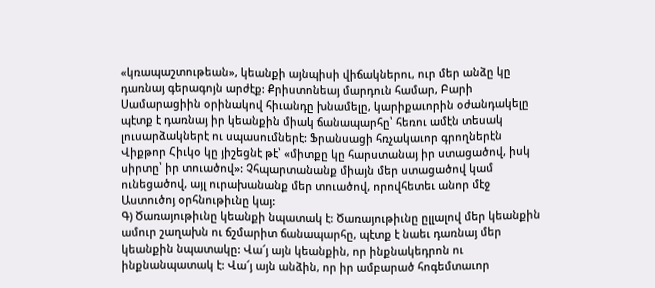«կռապաշտութեան», կեանքի այնպիսի վիճակներու, ուր մեր անձը կը դառնայ գերագոյն արժէք: Քրիստոնեայ մարդուն համար, Բարի Սամարացիին օրինակով հիւանդը խնամելը, կարիքաւորին օժանդակելը պէտք է դառնայ իր կեանքին միակ ճանապարհը՝ հեռու ամէն տեսակ լուսարձակներէ ու սպասումներէ: Ֆրանսացի հռչակաւոր գրողներէն Վիքթոր Հիւկօ կը յիշեցնէ թէ՝ «միտքը կը հարստանայ իր ստացածով, իսկ սիրտը՝ իր տուածով»: Չհպարտանանք միայն մեր ստացածով կամ ունեցածով, այլ ուրախանանք մեր տուածով, որովհետեւ անոր մէջ Աստուծոյ օրհնութիւնը կայ:
Գ) Ծառայութիւնը կեանքի նպատակ է: Ծառայութիւնը ըլլալով մեր կեանքին ամուր շաղախն ու ճշմարիտ ճանապարհը, պէտք է նաեւ դառնայ մեր կեանքին նպատակը: Վա՜յ այն կեանքին, որ ինքնակեդրոն ու ինքնանպատակ է: Վա՜յ այն անձին, որ իր ամբարած հոգեմտաւոր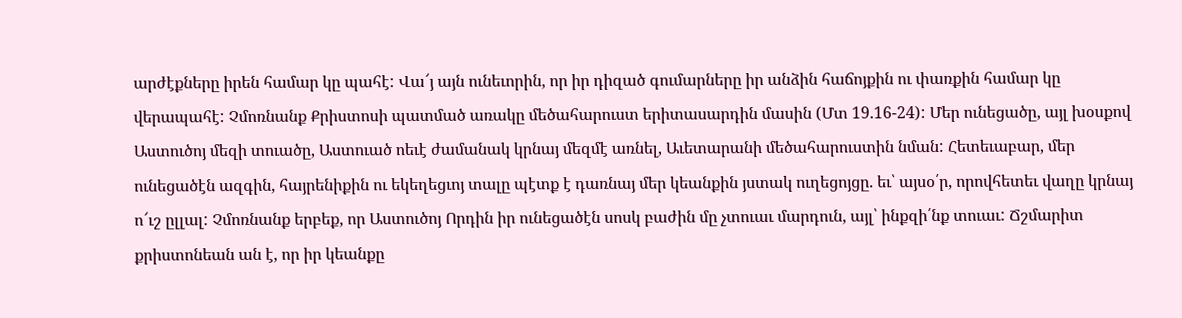արժէքները իրեն համար կը պահէ: Վա՜յ այն ունեւորին, որ իր դիզած գումարները իր անձին հաճոյքին ու փառքին համար կը վերապահէ: Չմոռնանք Քրիստոսի պատմած առակը մեծահարուստ երիտասարդին մասին (Մտ 19.16-24): Մեր ունեցածը, այլ խօսքով Աստուծոյ մեզի տուածը, Աստուած ոեւէ ժամանակ կրնայ մեզմէ առնել, Աւետարանի մեծահարուստին նման: Հետեւաբար, մեր ունեցածէն ազգին, հայրենիքին ու եկեղեցւոյ տալը պէտք է դառնայ մեր կեանքին յստակ ուղեցոյցը. եւ՝ այսօ՛ր, որովհետեւ վաղը կրնայ ո՜ւշ ըլլալ: Չմոռնանք երբեք, որ Աստուծոյ Որդին իր ունեցածէն սոսկ բաժին մը չտուաւ մարդուն, այլ՝ ինքզի՛նք տուաւ: Ճշմարիտ քրիստոնեան ան է, որ իր կեանքը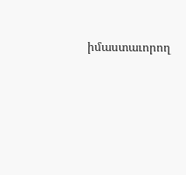իմաստաւորող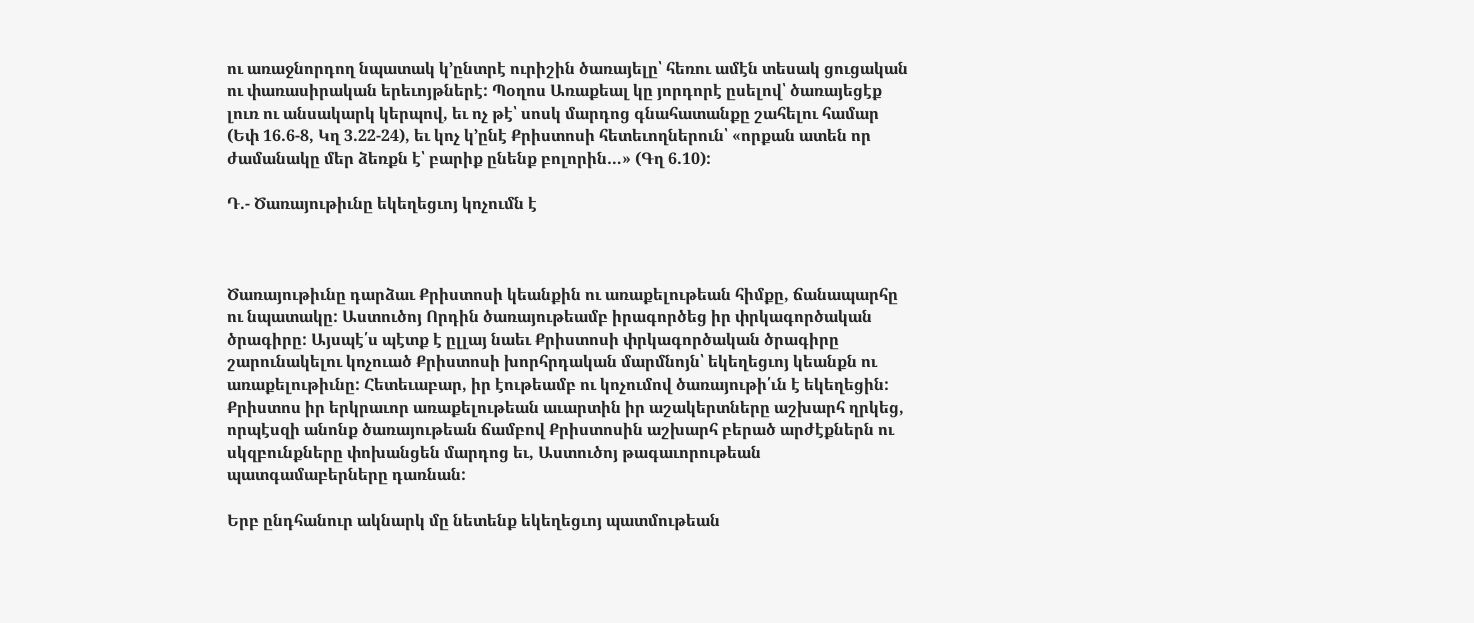ու առաջնորդող նպատակ կ’ընտրէ ուրիշին ծառայելը՝ հեռու ամէն տեսակ ցուցական ու փառասիրական երեւոյթներէ: Պօղոս Առաքեալ կը յորդորէ ըսելով՝ ծառայեցէք լուռ ու անսակարկ կերպով, եւ ոչ թէ՝ սոսկ մարդոց գնահատանքը շահելու համար (Եփ 16.6-8, Կղ 3.22-24), եւ կոչ կ’ընէ Քրիստոսի հետեւողներուն՝ «որքան ատեն որ ժամանակը մեր ձեռքն է՝ բարիք ընենք բոլորին…» (Գղ 6.10):

Դ.- Ծառայութիւնը եկեղեցւոյ կոչումն է



Ծառայութիւնը դարձաւ Քրիստոսի կեանքին ու առաքելութեան հիմքը, ճանապարհը ու նպատակը: Աստուծոյ Որդին ծառայութեամբ իրագործեց իր փրկագործական ծրագիրը: Այսպէ՛ս պէտք է ըլլայ նաեւ Քրիստոսի փրկագործական ծրագիրը շարունակելու կոչուած Քրիստոսի խորհրդական մարմնոյն՝ եկեղեցւոյ կեանքն ու առաքելութիւնը: Հետեւաբար, իր էութեամբ ու կոչումով ծառայութի՛ւն է եկեղեցին: Քրիստոս իր երկրաւոր առաքելութեան աւարտին իր աշակերտները աշխարհ ղրկեց, որպէսզի անոնք ծառայութեան ճամբով Քրիստոսին աշխարհ բերած արժէքներն ու սկզբունքները փոխանցեն մարդոց եւ, Աստուծոյ թագաւորութեան պատգամաբերները դառնան:

Երբ ընդհանուր ակնարկ մը նետենք եկեղեցւոյ պատմութեան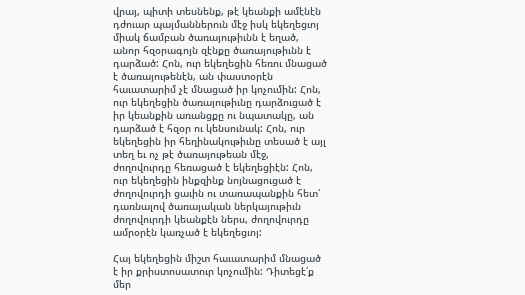վրայ, պիտի տեսնենք, թէ կեանքի ամէնէն դժուար պայմաններուն մէջ իսկ եկեղեցւոյ միակ ճամբան ծառայութիւնն է եղած, անոր հզօրագոյն զէնքը ծառայութիւնն է դարձած: Հոն, ուր եկեղեցին հեռու մնացած է ծառայութենէն, ան փաստօրէն հաւատարիմ չէ մնացած իր կոչումին: Հոն, ուր եկեղեցին ծառայութիւնը դարձուցած է իր կեանքին առանցքը ու նպատակը, ան դարձած է հզօր ու կենսունակ: Հոն, ուր եկեղեցին իր հեղինակութիւնը տեսած է այլ տեղ եւ ոչ թէ ծառայութեան մէջ, ժողովուրդը հեռացած է եկեղեցիէն: Հոն, ուր եկեղեցին ինքզինք նոյնացուցած է ժողովուրդի ցաւին ու տառապանքին հետ՝ դառնալով ծառայական ներկայութիւն ժողովուրդի կեանքէն ներս, ժողովուրդը ամրօրէն կառչած է եկեղեցւոյ:

Հայ եկեղեցին միշտ հաւատարիմ մնացած է իր քրիստոսատուր կոչումին: Դիտեցէ՛ք մեր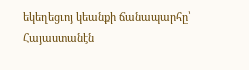եկեղեցւոյ կեանքի ճանապարհը՝ Հայաստանէն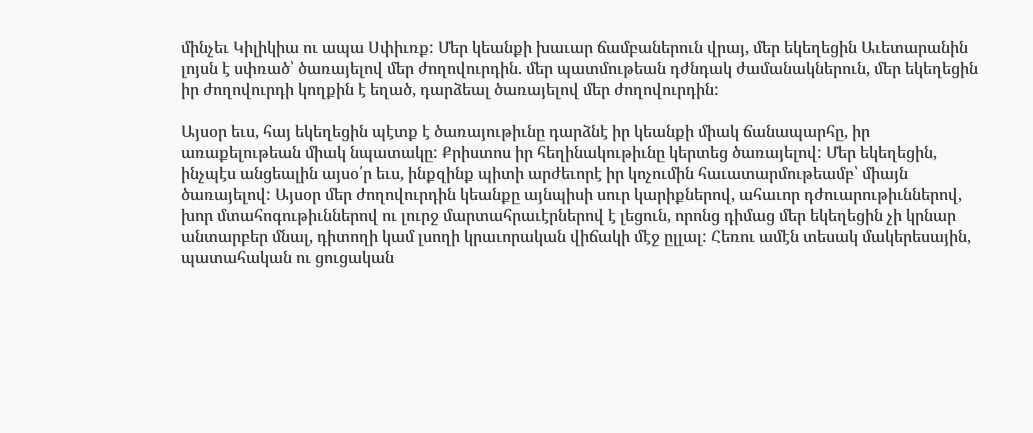մինչեւ Կիլիկիա ու ապա Սփիւռք: Մեր կեանքի խաւար ճամբաներուն վրայ, մեր եկեղեցին Աւետարանին լոյսն է սփռած՝ ծառայելով մեր ժողովուրդին. մեր պատմութեան դժնդակ ժամանակներուն, մեր եկեղեցին իր ժողովուրդի կողքին է եղած, դարձեալ ծառայելով մեր ժողովուրդին:

Այսօր եւս, հայ եկեղեցին պէտք է ծառայութիւնը դարձնէ իր կեանքի միակ ճանապարհը, իր առաքելութեան միակ նպատակը: Քրիստոս իր հեղինակութիւնը կերտեց ծառայելով: Մեր եկեղեցին, ինչպէս անցեալին այսօ՛ր եւս, ինքզինք պիտի արժեւորէ իր կոչումին հաւատարմութեամբ՝ միայն ծառայելով: Այսօր մեր ժողովուրդին կեանքը այնպիսի սուր կարիքներով, ահաւոր դժուարութիւններով, խոր մտահոգութիւններով ու լուրջ մարտահրաւէրներով է լեցուն, որոնց դիմաց մեր եկեղեցին չի կրնար անտարբեր մնալ, դիտողի կամ լսողի կրաւորական վիճակի մէջ ըլլալ: Հեռու ամէն տեսակ մակերեսային, պատահական ու ցուցական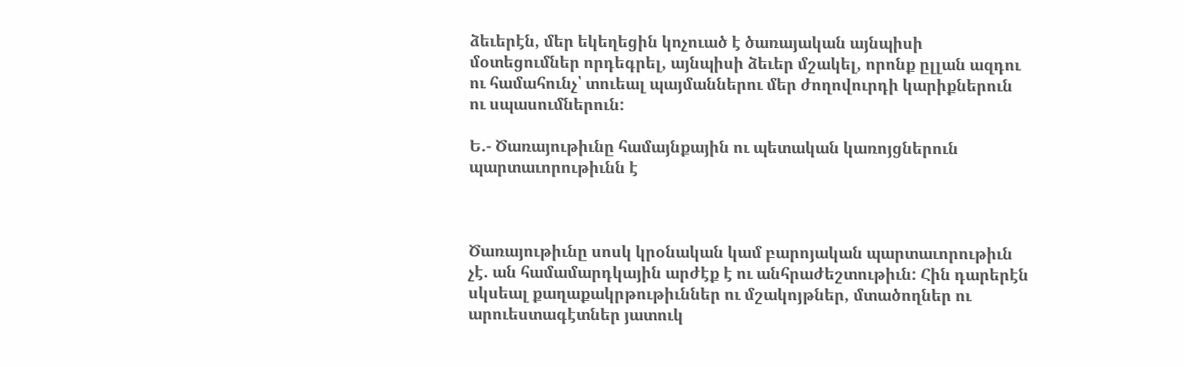ձեւերէն, մեր եկեղեցին կոչուած է ծառայական այնպիսի մօտեցումներ որդեգրել, այնպիսի ձեւեր մշակել, որոնք ըլլան ազդու ու համահունչ՝ տուեալ պայմաններու մեր ժողովուրդի կարիքներուն ու սպասումներուն:

Ե.- Ծառայութիւնը համայնքային ու պետական կառոյցներուն պարտաւորութիւնն է



Ծառայութիւնը սոսկ կրօնական կամ բարոյական պարտաւորութիւն չէ. ան համամարդկային արժէք է ու անհրաժեշտութիւն: Հին դարերէն սկսեալ քաղաքակրթութիւններ ու մշակոյթներ, մտածողներ ու արուեստագէտներ յատուկ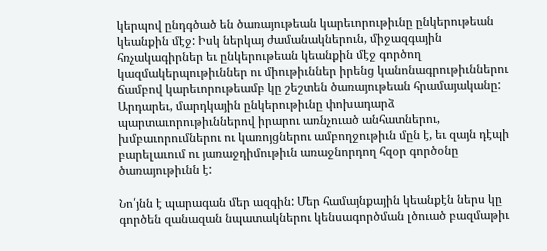կերպով ընդգծած են ծառայութեան կարեւորութիւնը ընկերութեան կեանքին մէջ: Իսկ ներկայ ժամանակներուն, միջազգային հռչակագիրներ եւ ընկերութեան կեանքին մէջ գործող կազմակերպութիւններ ու միութիւններ իրենց կանոնագրութիւններու ճամբով կարեւորութեամբ կը շեշտեն ծառայութեան հրամայականը: Արդարեւ, մարդկային ընկերութիւնը փոխադարձ պարտաւորութիւններով իրարու առնչուած անհատներու, խմբաւորումներու ու կառոյցներու ամբողջութիւն մըն է, եւ զայն դէպի բարելաւում ու յառաջդիմութիւն առաջնորդող հզօր գործօնը ծառայութիւնն է:

Նո՛յնն է պարագան մեր ազգին: Մեր համայնքային կեանքէն ներս կը գործեն զանազան նպատակներու կենսագործման լծուած բազմաթիւ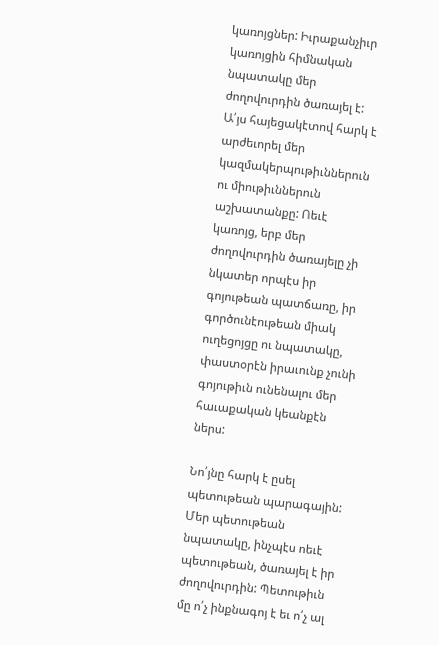կառոյցներ: Իւրաքանչիւր կառոյցին հիմնական նպատակը մեր ժողովուրդին ծառայել է: Ա՛յս հայեցակէտով հարկ է արժեւորել մեր կազմակերպութիւններուն ու միութիւններուն աշխատանքը: Ոեւէ կառոյց, երբ մեր ժողովուրդին ծառայելը չի նկատեր որպէս իր գոյութեան պատճառը, իր գործունէութեան միակ ուղեցոյցը ու նպատակը, փաստօրէն իրաւունք չունի գոյութիւն ունենալու մեր հաւաքական կեանքէն ներս:

Նո՛յնը հարկ է ըսել պետութեան պարագային: Մեր պետութեան նպատակը, ինչպէս ոեւէ պետութեան, ծառայել է իր ժողովուրդին: Պետութիւն մը ո՛չ ինքնագոյ է եւ ո՛չ ալ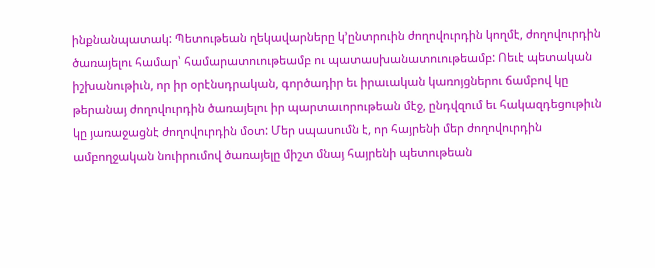ինքնանպատակ: Պետութեան ղեկավարները կ’ընտրուին ժողովուրդին կողմէ, ժողովուրդին ծառայելու համար՝ համարատուութեամբ ու պատասխանատուութեամբ: Ոեւէ պետական իշխանութիւն, որ իր օրէնսդրական, գործադիր եւ իրաւական կառոյցներու ճամբով կը թերանայ ժողովուրդին ծառայելու իր պարտաւորութեան մէջ, ընդվզում եւ հակազդեցութիւն կը յառաջացնէ ժողովուրդին մօտ: Մեր սպասումն է, որ հայրենի մեր ժողովուրդին ամբողջական նուիրումով ծառայելը միշտ մնայ հայրենի պետութեան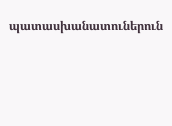պատասխանատուներուն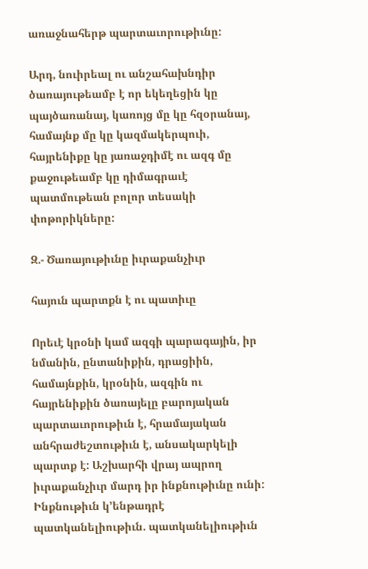առաջնահերթ պարտաւորութիւնը:

Արդ, նուիրեալ ու անշահախնդիր ծառայութեամբ է որ եկեղեցին կը պայծառանայ, կառոյց մը կը հզօրանայ, համայնք մը կը կազմակերպուի, հայրենիքը կը յառաջդիմէ ու ազգ մը քաջութեամբ կը դիմագրաւէ պատմութեան բոլոր տեսակի փոթորիկները:

Զ.- Ծառայութիւնը իւրաքանչիւր

հայուն պարտքն է ու պատիւը

Որեւէ կրօնի կամ ազգի պարագային, իր նմանին, ընտանիքին, դրացիին, համայնքին, կրօնին, ազգին ու հայրենիքին ծառայելը բարոյական պարտաւորութիւն է, հրամայական անհրաժեշտութիւն է, անսակարկելի պարտք է: Աշխարհի վրայ ապրող իւրաքանչիւր մարդ իր ինքնութիւնը ունի: Ինքնութիւն կ’ենթադրէ պատկանելիութիւն. պատկանելիութիւն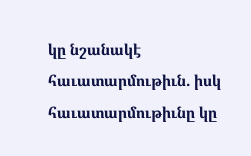կը նշանակէ հաւատարմութիւն. իսկ հաւատարմութիւնը կը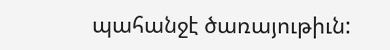պահանջէ ծառայութիւն: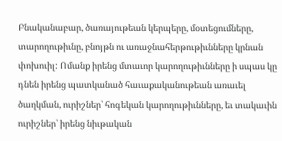Բնականաբար, ծառայութեան կերպերը, մօտեցումները, տարողութիւնը, բնոյթն ու առաջնահերթութիւնները կրնան փոխուիլ: Ոմանք իրենց մտաւոր կարողութիւնները ի սպաս կը դնեն իրենց պատկանած հաւաքականութեան առաւել ծաղկման, ուրիշներ՝ հոգեկան կարողութիւնները, եւ տակաւին ուրիշներ՝ իրենց նիւթական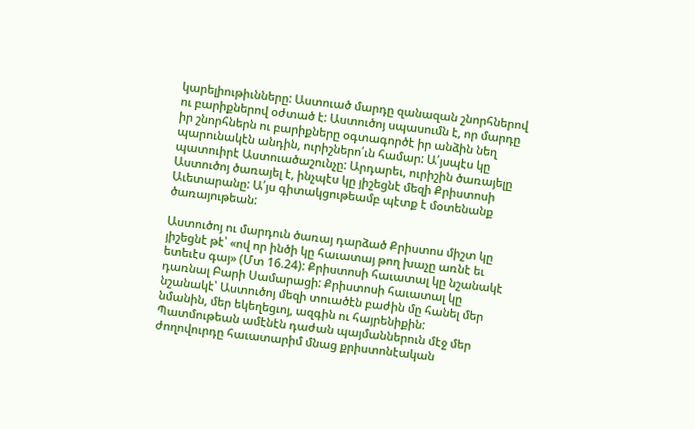կարելիութիւնները: Աստուած մարդը զանազան շնորհներով ու բարիքներով օժտած է: Աստուծոյ սպասումն է, որ մարդը իր շնորհներն ու բարիքները օգտագործէ իր անձին նեղ պարունակէն անդին, ուրիշներո՛ւն համար: Ա՛յսպէս կը պատուիրէ Աստուածաշունչը: Արդարեւ, ուրիշին ծառայելը Աստուծոյ ծառայել է, ինչպէս կը յիշեցնէ մեզի Քրիստոսի Աւետարանը: Ա՛յս գիտակցութեամբ պէտք է մօտենանք ծառայութեան:

Աստուծոյ ու մարդուն ծառայ դարձած Քրիստոս միշտ կը յիշեցնէ թէ՝ «ով որ ինծի կը հաւատայ թող խաչը առնէ եւ ետեւէս գայ» (Մտ 16.24): Քրիստոսի հաւատալ կը նշանակէ դառնալ Բարի Սամարացի: Քրիստոսի հաւատալ կը նշանակէ՝ Աստուծոյ մեզի տուածէն բաժին մը հանել մեր նմանին, մեր եկեղեցւոյ, ազգին ու հայրենիքին: Պատմութեան ամէնէն դաժան պայմաններուն մէջ մեր ժողովուրդը հաւատարիմ մնաց քրիստոնէական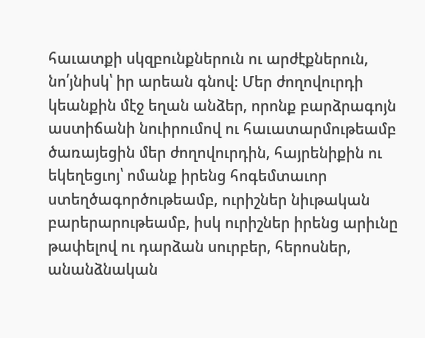հաւատքի սկզբունքներուն ու արժէքներուն, նո՛յնիսկ՝ իր արեան գնով: Մեր ժողովուրդի կեանքին մէջ եղան անձեր, որոնք բարձրագոյն աստիճանի նուիրումով ու հաւատարմութեամբ ծառայեցին մեր ժողովուրդին, հայրենիքին ու եկեղեցւոյ՝ ոմանք իրենց հոգեմտաւոր ստեղծագործութեամբ, ուրիշներ նիւթական բարերարութեամբ, իսկ ուրիշներ իրենց արիւնը թափելով ու դարձան սուրբեր, հերոսներ, անանձնական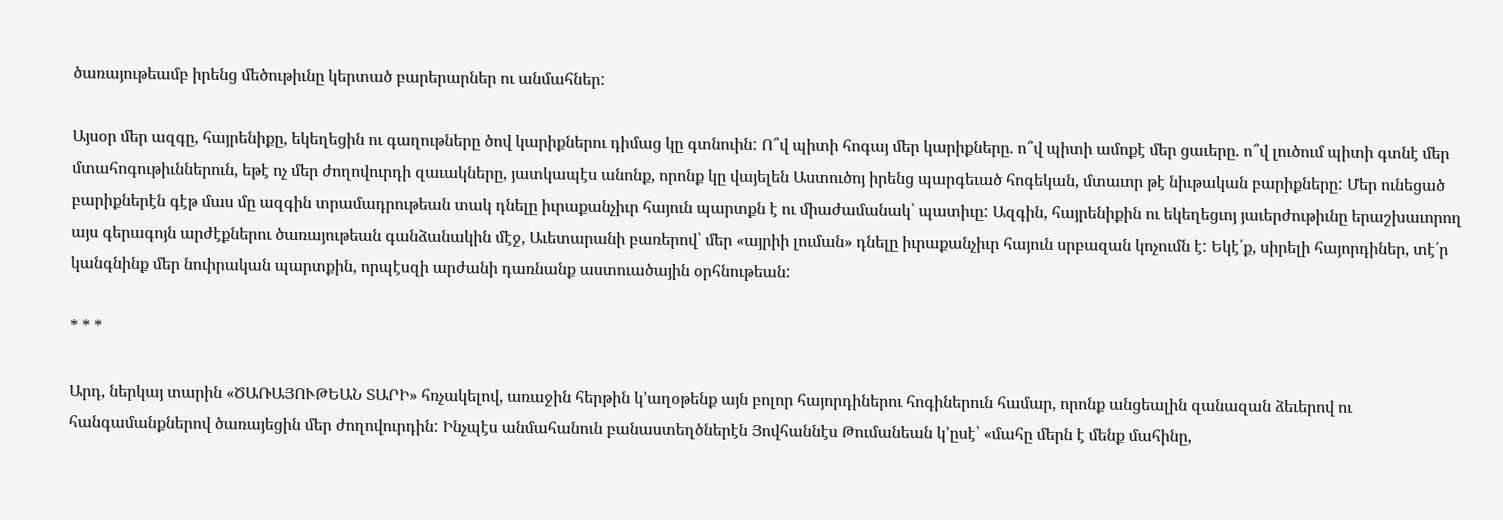ծառայութեամբ իրենց մեծութիւնը կերտած բարերարներ ու անմահներ:

Այսօր մեր ազգը, հայրենիքը, եկեղեցին ու գաղութները ծով կարիքներու դիմաց կը գտնուին: Ո՞վ պիտի հոգայ մեր կարիքները. ո՞վ պիտի ամոքէ մեր ցաւերը. ո՞վ լուծում պիտի գտնէ մեր մտահոգութիւններուն, եթէ ոչ մեր ժողովուրդի զաւակները, յատկապէս անոնք, որոնք կը վայելեն Աստուծոյ իրենց պարգեւած հոգեկան, մտաւոր թէ նիւթական բարիքները: Մեր ունեցած բարիքներէն գէթ մաս մը ազգին տրամադրութեան տակ դնելը իւրաքանչիւր հայուն պարտքն է ու միաժամանակ՝ պատիւը: Ազգին, հայրենիքին ու եկեղեցւոյ յաւերժութիւնը երաշխաւորող այս գերագոյն արժէքներու ծառայութեան գանձանակին մէջ, Աւետարանի բառերով՝ մեր «այրիի լուման» դնելը իւրաքանչիւր հայուն սրբազան կոչումն է: Եկէ՛ք, սիրելի հայորդիներ, տէ՛ր կանգնինք մեր նուիրական պարտքին, որպէսզի արժանի դառնանք աստուածային օրհնութեան:

* * *

Արդ, ներկայ տարին «ԾԱՌԱՅՈՒԹԵԱՆ ՏԱՐԻ» հռչակելով, առաջին հերթին կ’աղօթենք այն բոլոր հայորդիներու հոգիներուն համար, որոնք անցեալին զանազան ձեւերով ու հանգամանքներով ծառայեցին մեր ժողովուրդին: Ինչպէս անմահանուն բանաստեղծներէն Յովհաննէս Թումանեան կ’ըսէ՝ «մահը մերն է մենք մահինը,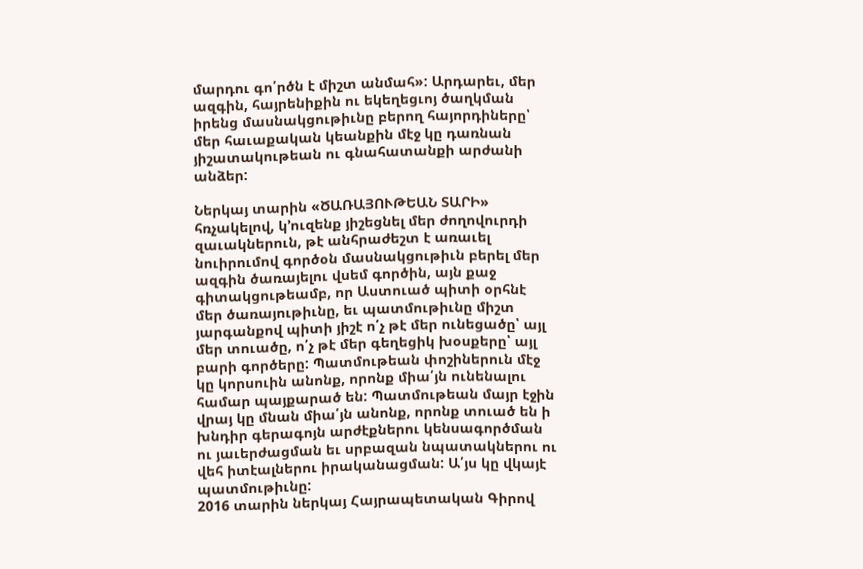մարդու գո՛րծն է միշտ անմահ»: Արդարեւ, մեր ազգին, հայրենիքին ու եկեղեցւոյ ծաղկման իրենց մասնակցութիւնը բերող հայորդիները՝ մեր հաւաքական կեանքին մէջ կը դառնան յիշատակութեան ու գնահատանքի արժանի անձեր:

Ներկայ տարին «ԾԱՌԱՅՈՒԹԵԱՆ ՏԱՐԻ» հռչակելով, կ’ուզենք յիշեցնել մեր ժողովուրդի զաւակներուն, թէ անհրաժեշտ է առաւել նուիրումով գործօն մասնակցութիւն բերել մեր ազգին ծառայելու վսեմ գործին, այն քաջ գիտակցութեամբ, որ Աստուած պիտի օրհնէ մեր ծառայութիւնը, եւ պատմութիւնը միշտ յարգանքով պիտի յիշէ ո՛չ թէ մեր ունեցածը՝ այլ մեր տուածը, ո՛չ թէ մեր գեղեցիկ խօսքերը՝ այլ բարի գործերը: Պատմութեան փոշիներուն մէջ կը կորսուին անոնք, որոնք միա՛յն ունենալու համար պայքարած են: Պատմութեան մայր էջին վրայ կը մնան միա՛յն անոնք, որոնք տուած են ի խնդիր գերագոյն արժէքներու կենսագործման ու յաւերժացման եւ սրբազան նպատակներու ու վեհ իտէալներու իրականացման: Ա՛յս կը վկայէ պատմութիւնը:
2016 տարին ներկայ Հայրապետական Գիրով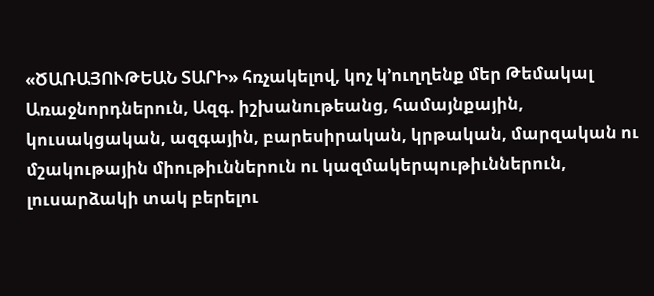«ԾԱՌԱՅՈՒԹԵԱՆ ՏԱՐԻ» հռչակելով, կոչ կ’ուղղենք մեր Թեմակալ Առաջնորդներուն, Ազգ. իշխանութեանց, համայնքային, կուսակցական, ազգային, բարեսիրական, կրթական, մարզական ու մշակութային միութիւններուն ու կազմակերպութիւններուն, լուսարձակի տակ բերելու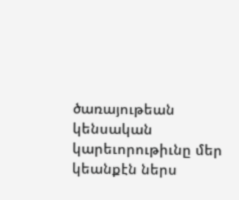ծառայութեան կենսական կարեւորութիւնը մեր կեանքէն ներս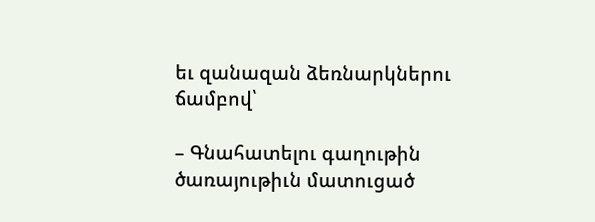եւ զանազան ձեռնարկներու ճամբով՝

– Գնահատելու գաղութին ծառայութիւն մատուցած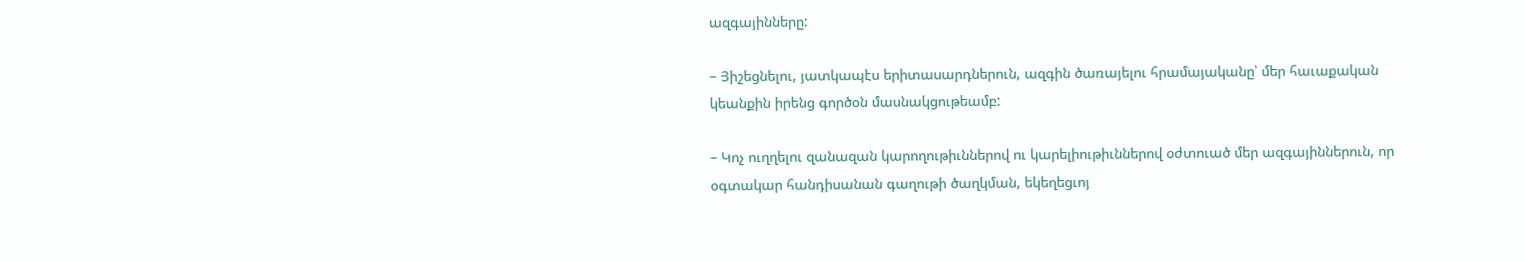ազգայինները:

– Յիշեցնելու, յատկապէս երիտասարդներուն, ազգին ծառայելու հրամայականը՝ մեր հաւաքական կեանքին իրենց գործօն մասնակցութեամբ:

– Կոչ ուղղելու զանազան կարողութիւններով ու կարելիութիւններով օժտուած մեր ազգայիններուն, որ օգտակար հանդիսանան գաղութի ծաղկման, եկեղեցւոյ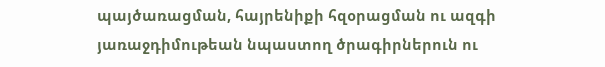պայծառացման, հայրենիքի հզօրացման ու ազգի յառաջդիմութեան նպաստող ծրագիրներուն ու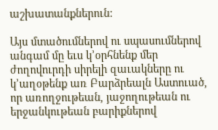աշխատանքներուն:

Այս մտածումներով ու սպասումներով անգամ մը եւս կ’օրհնենք մեր ժողովուրդի սիրելի զաւակները ու կ’աղօթենք առ Բարձրեալն Աստուած, որ առողջութեան, յաջողութեան ու երջանկութեան բարիքներով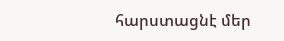հարստացնէ մեր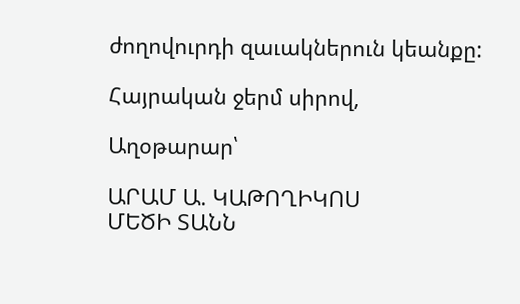ժողովուրդի զաւակներուն կեանքը:

Հայրական ջերմ սիրով,

Աղօթարար՝

ԱՐԱՄ Ա. ԿԱԹՈՂԻԿՈՍ
ՄԵԾԻ ՏԱՆՆ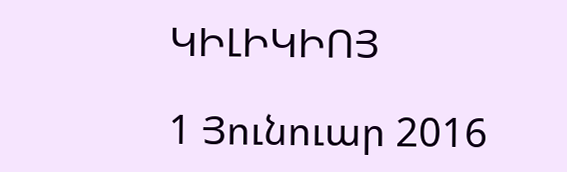ԿԻԼԻԿԻՈՅ

1 Յունուար 2016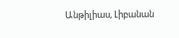Անթիլիաս, Լիբանան